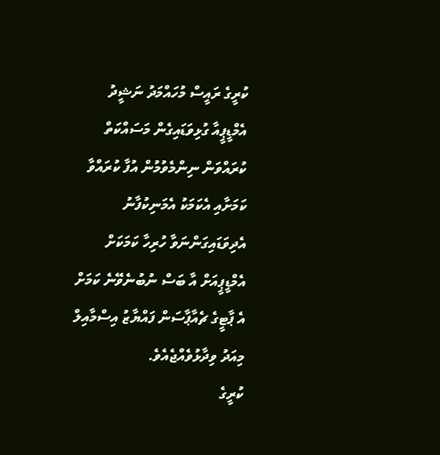ކުރީގެ ރައީސް މުހައްމަދު ނަޝީދު އެމްޑީޕީއާ ގުޅިވަޑައިގެން މަސައްކަތް ކުރައްވަން ނިންމެވުމުން އުފާ ކުރައްވާ ކަމަށާއި އެކަމަކު އެމަނިކުފާނު އެދިވަޑައިގަންނަވާ ހުރިހާ ކަމަކަށް އެމްޑީޕީއަށް އާ ބަސް ނުބުނެވޭނެ ކަމަށް އެ ޕާޓީގެ ޗެއާޕާސަން ފައްޔާޒު އިސްމާއިލް މިއަދު ވިދާޅުވެއްޖެއެވެ.
ކުރީގެ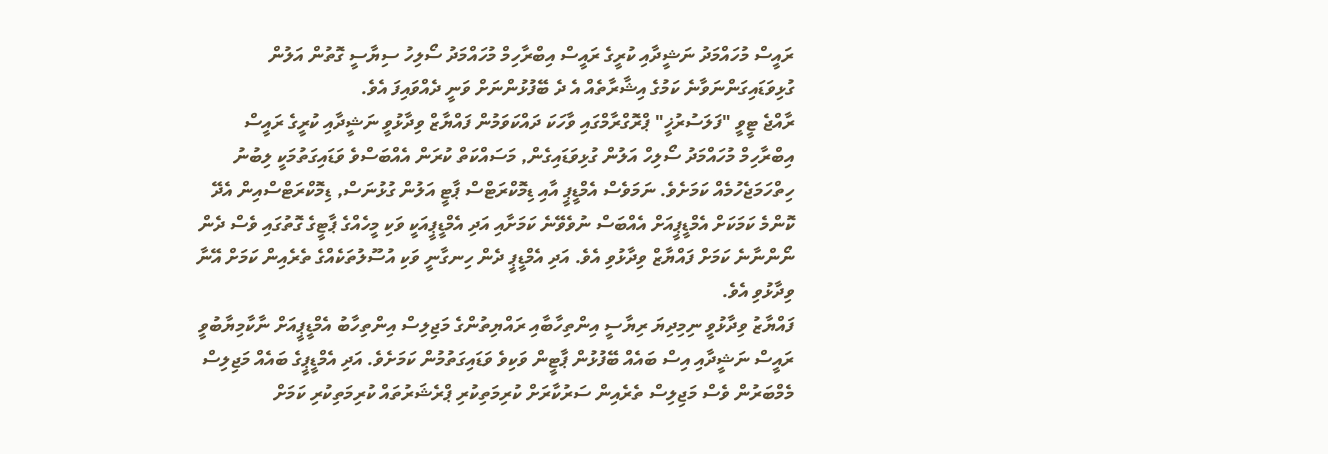ރައީސް މުހައްމަދު ނަޝީދާއި ކުރީގެ ރައީސް އިބްރާހިމް މުހައްމަދު ސޯލިހު ސިޔާސީ ގޮތުން އަލުން ގުޅިވަޑައިގަންނަވާނެ ކަމުގެ އިޝާރާތެއް އެ ދެ ބޭފުޅުންނަށް ވަނީ ދެއްވައިފަ އެވެ.
ރާއްޖެ ޓީވީ "ފަލަސުރުޚީ" ޕްރޮގްރާމްގައި ވާހަކަ ދައްކަވަމުން ފައްޔާޒް ވިދާޅުވީ ނަޝީދާއި ކުރީގެ ރައީސް އިބްރާހިމް މުހައްމަދު ސޯލިހް އަލުން ގުޅިވަޑައިގެން, މަސައްކަތް ކުރަން އެއްބަސްވެ ވަޑައިގަތުމަކީ ލިބުނު ހިތްހަމަޖެހުމެއް ކަމަށެވެ. ނަމަވެސް އެމްޑީޕީ އާއި ޑިމޮކްރަޓްސް ޕާޓީ އަލުން ގުޅުނަސް, ޑިމޮކްރަޓްސްއިން އެދޭ ކޮންމެ ކަމަކަށް އެމްޑީޕީއަށް އެއްބަސް ނުވެވޭނެ ކަމަށާއި އަދި އެމްޑީޕީއަކީ ވަކި މީހެއްގެ ޕާޓީގެ ގޮތުގައި ވެސް ދެން ނޯންނާނެ ކަމަށް ފައްޔާޒް ވިދާޅުވި އެވެ. އަދި އެމްޑީޕީ ދެން ހިނގާނީ ވަކި އުސޫލުތަކެއްގެ ތެރެއިން ކަމަށް އޭނާ ވިދާޅުވި އެވެ.
ފައްޔާޒު ވިދާޅުވީ ނިމިދިޔަ ރިޔާސީ އިންތިހާބާއި ރައްޔިތުންގެ މަޖިލިސް އިންތިހާބު އެމްޑީޕީއަށް ނާކާމިޔާބުވީ ރައީސް ނަޝީދާއި އިސް ބައެއް ބޭފުޅުން ޕާޓީން ވަކިވެ ވަޑައިގަތުމުން ކަމަށެވެ. އަދި އެމްޑީޕީގެ ބައެއް މަޖިލިސް މެމްބަރުން ވެސް މަޖިލިސް ތެރެއިން ސަރުކާރަށް ކުރިމަތިކުރި ޕްރެޝަރުތައް ކުރިމަތިކުރި ކަމަށް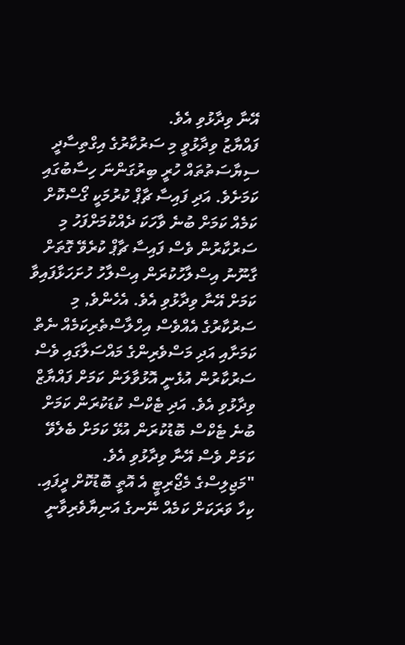އޭނާ ވިދާޅުވި އެވެ.
ފައްޔާޒު ވިދާޅުވީ މި ސަރުކާރުގެ އިގްތިސާދީ ސިޔާސަތުތައް ހުރީ ބިރުގަންނަ ހިސާބުގައި ކަމަށެވެ. އަދި ފައިސާ ޗާޕް ކުރުމަކީ ގޯސްކޮށް ކަމެއް ކަމަށް ބުނެ ވާހަކަ ދެއްކުމަށްފަހު މި ސަރުކާރުން ވެސް ފައިސާ ޗާޕް ކުރެވޭ ގޮތަށް ގާނޫނު އިސްލާހުކުރަން އިސްލާހު ހުށަހަޅާފައިވާ ކަމަށް އޭނާ ވިދާޅުވި އެވެ. އެހެންވެ, މި ސަރުކާރުގެ އެއްވެސް އިހްލާސްތެރިކަމެއް ނެތް ކަމަށާއި އަދި މަސްވެރިންގެ މައްސަލާގައި ވެސް ސަރުކާރުން އުޅެނީ އޮޅުވާލަން ކަމަށް ފައްޔާޒް ވިދާޅުވި އެވެ. އަދި ޓެކްސް ކުޑަކުރަން ކަމަށް ބުނެ ޓެކްސް ބޮޑުކުރަން އުޅޭ ކަމަށް ބެލެވޭ ކަމަށް ވެސް އޭނާ ވިދާޅުވި އެވެ.
"މަޖިލިސްގެ މެޖޯރިޓީ އެ އޮތީ ބޮޑުކޮށް ދީފައި. ކިހާ ވަރަކަށް ކަމެއް ނޭނގެ އަނިޔާވެރިވާނީ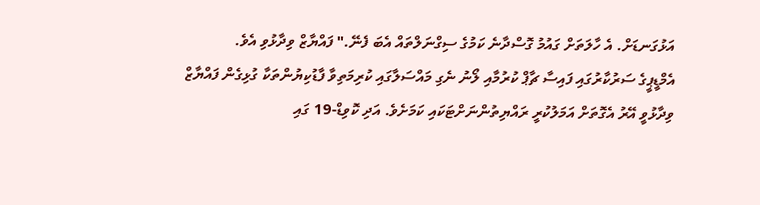އަޅުގަނޑަށް. އެ ހާލަތަށް ގައުމު ގޮސްދާނެ ކަމުގެ ސިގްނަލްތައް އެބަ ފެނޭ." ފައްޔާޒް ވިދާޅުވި އެވެ.
އެމްޑީޕީގެ ސަރުކާރުގައި ފައިސާ ޗާޕް ކުރުމާއި ލޯނު ނެގި މައްސަލާގައި ކުރިމަތިވާ ފާޑުކިޔުންތަކާ ގުޅިގެން ފައްޔާޒް ވިދާޅުވީ އޭރު އެގޮތަށް އަމަލުކުރީ ރައްޔިތުންނަށްޓަކައި ކަމަށެވެ. އަދި ކޮވިޑް-19 ގައި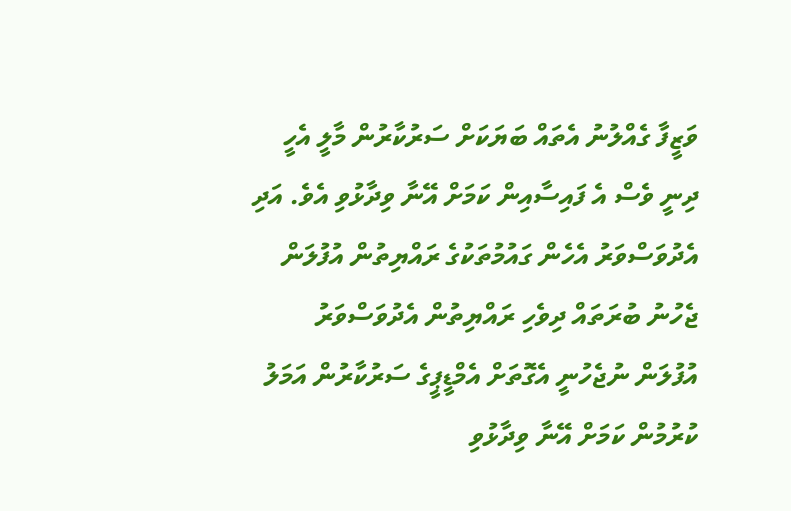ވަޒީފާ ގެއްލުނު އެތައް ބަޔަކަށް ސަރުކާރުން މާލީ އެހީ ދިނީ ވެސް އެ ފައިސާއިން ކަމަށް އޭނާ ވިދާޅުވި އެވެ. އަދި އެދުވަސްވަރު އެހެން ގައުމުތަކުގެ ރައްޔިތުން އުފުލަން ޖެހުނު ބުރަތައް ދިވެހި ރައްޔިތުން އެދުވަސްވަރު އުފުލަން ނުޖެހުނީ އެގޮތަށް އެމްޑީޕީގެ ސަރުކާރުން އަމަލު ކުރުމުން ކަމަށް އޭނާ ވިދާޅުވި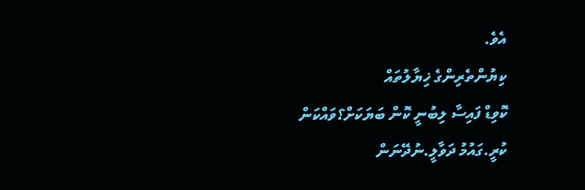އެވެ.
ކިޔުންތެރިންގެ ޚިޔާލުތައް
ކޮވިޑް ފައިސާ ލިބުނީ ކޮން ބަޔަކަށް؟ވައްކަން ކުރީ.ގައުމު ދަވާލީ.ނުދޭނަން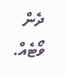ދެން ވޯޓެއް.